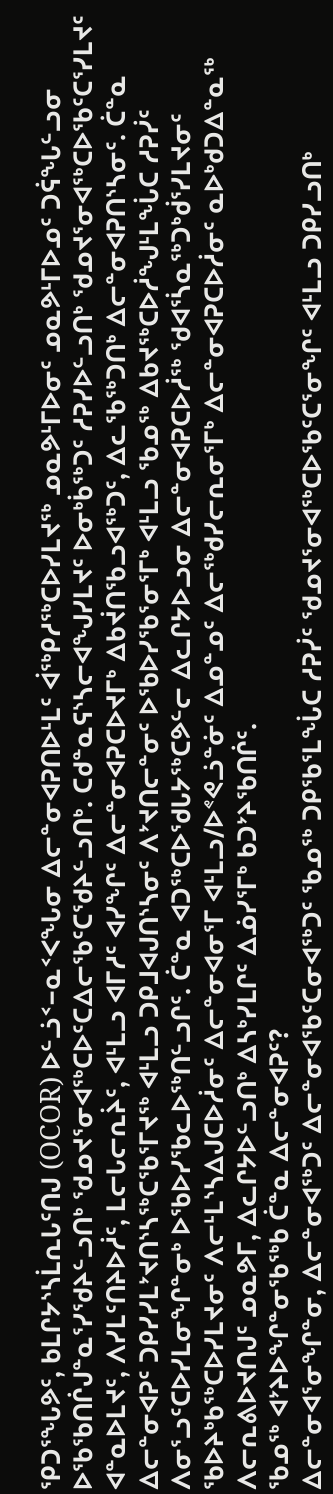ᕿᑐᕐᖓᕗᑦ, ᑲᒪᒋᔭᔅᓴᒫᕆᒐᑦᑎᒍ (OCOR) ᐅᓪᓘᑉ−ᓇᑉᐸᖓᓂ ᐃᓕᓐᓂᐊᕈᑎᐅᒻᒪᑦ ᐋᖅᑭᓱᖅᑕᐅᓯᒪᔪᖅ ᓄᓇᕗᒻᒥᐅᓂᑦ ᓄᓇᕗᒻᒥᐅᓄᑦ ᑐᕌᖓᓪᓗᓂ ᐅᖃᖃᑎᒌᒍᓐᓇᕐᓯᖁᔨᓪᓗᑎᒃ ᖁᓄᔪᕐᓂᐊᖅᑕᐅᑦᑕᐃᓕᖃᑦᑕᖁᔨᓪᓗᑎᒃ. ᑕᑯᓐᓇᕋᔅᓴᓕᐊᖑᓯᒪᔪᑦ ᐅᓂᒃᑳᖅᑐᑦ ᓱᕈᓯᐅᓪᓗᑎᒃ ᖁᓄᔪᕐᓂᐊᖅᑕᐅᖃᑦᑕᕐᓯᒪᔪᑦ ᐊᓐᓇᐅᒪᔪᑦ, ᐱᓯᒪᑦᑎᔨᐅᓲᑦ, ᒪᓕᒐᓕᕆᔩᑦ, ᐊᒻᒪᓗ ᐊᒥᓱᑦ ᐊᓯᖏᑦ ᐃᓕᓐᓂᐊᕈᑕᐅᔪᒥᒃ ᐃᑲᔫᑎᖃᓗᐊᖅᑐᑦ, ᐃᓚᖃᖅᑐᑎᒃ ᐃᓕᓐᓂᐊᕈᑎᔅᓴᓂᑦ. ᑖᓐᓇ ᐃᓕᓐᓂᐊᕈᑦ ᑐᑭᓯᓯᒪᔾᔪᑎᔅᓴᖅᑕᖃᕐᒥᔪᖅ ᐊᒻᒪᓗ ᑐᑭᒧᐊᒍᑎᔅᓴᓂᑦ ᐱᔾᔪᑎᓕᓐᓂᑦ ᐅᖃᐅᓯᖃᕐᓂᕐᒥᒃ ᐊᒻᒪᓗ ᖃᓄᖅ ᐃᑲᔪᖅᑕᐅᓲᖑᒻᒪᖔᑕ ᓱᕈᓰᑦ ᐱᓂᕐᓗᑦᑕᐅᓯᒪᓂᖏᓐᓂᒃ ᐅᖃᐅᓯᖃᓚᐅᖅᑎᓪᓗᒋᑦ. ᑖᓐᓇ ᐊᑐᖅᑕᐅᖁᒐᔭᖅᑕᕗᓪᓕ ᐃᓚᒋᔭᐅᓗᓂ ᐃᓕᓐᓂᐊᕈᑕᐅᓲᖅ ᖁᐊᕐᓵᓇᖅᑐᒃᑰᕐᓯᒪᔪᓂᑦ ᖃᐅᔨᒃᑲᖅᑕᐅᓯᒪᔪᓂᑦ ᐱᓕᒻᒪᔅᓴᐃᒍᑕᐅᓲᓂᑦ ᐃᓕᓐᓂᐊᓂᕐᒥ ᐊᒻᒪᓗ/ᐅᕝᕙᓘᓐᓃᑦ ᐃᓄᓐᓄᑦ ᐃᓕᖅᑯᓯᓕᕆᓂᕐᒥᒃ ᐃᓕᓐᓂᐊᕈᑕᐅᓲᓂᑦ ᓇᐅᒃᑯᑐᐃᓐᓇᖅ ᐱᓕᕆᕕᐅᔪᑎᒍᑦ ᓄᓇᕗᒥ, ᐃᓚᒋᔭᐅᓪᓗᑎᒃ ᐃᓴᒃᓯᒪᒋᑦ ᐃᓅᓯᕐᒥᒃ ᑲᑐᔾᔨᖃᑎᒌᑦ.
ᖃᓄᖅ ᐊᔾᔨᐅᖏᓐᓂᖃᖅᑲ ᑖᓐᓇ ᐃᓕᓐᓂᐊᕈᑦ?
ᐃᓕᓐᓂᐊᕐᓂᖏᓐᓂ, ᐃᓕᓐᓂᐊᖅᑐᑦ ᐃᓕᓐᓂᐊᖃᑦᑕᓂᐊᖅᑐᑦ ᖃᓄᖅ ᑐᑭᖃᕐᒪᖔᑕ ᓱᕈᓰᑦ ᖁᓄᔪᕐᓂᐊᖅᑕᐅᖃᑦᑕᕐᓂᖏᑦ ᐊᒻᒪᓗ ᑐᑭᓯᓗᑎᒃ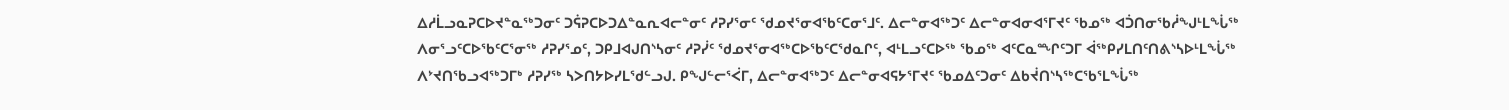ᐃᓱᒫᓗᓇᕈᑕᐅᔪᓐᓇᖅᑐᓂᑦ ᑐᕌᕈᑕᐅᑐᐃᓐᓇᕆᐊᓕᓐᓂᑦ ᓱᕈᓯᕐᓂᑦ ᖁᓄᔪᕐᓂᐊᖃᑦᑕᓂᕐᒧᑦ. ᐃᓕᓐᓂᐊᖅᑐᑦ ᐃᓕᓐᓂᐊᓂᐊᕐᒥᔪᑦ ᖃᓄᖅ ᐊᑑᑎᓂᖃᓲᖑᒻᒪᖔᖅ ᐱᓂᕐᓗᑦᑕᐅᖃᑦᑕᕐᓂᖅ ᓱᕈᓯᕐᓄᑦ, ᑐᑭᒧᐊᒍᑎᔅᓴᓂᑦ ᓱᕈᓰᑦ ᖁᓄᔪᕐᓂᐊᖅᑕᐅᖃᑦᑕᖁᓇᒋᑦ, ᐊᒻᒪᓗᑦᑕᐅᖅ ᖃᓄᖅ ᐊᑦᑕᓇᙱᑦᑐᒥ ᐋᖅᑭᓯᒪᑎᑦᑎᕕᔅᓴᐅᒻᒪᖔᖅ ᐱᔾᔪᑎᖃᓗᐊᖅᑐᒥᒃ ᓱᕈᓯᖅ ᓴᐳᑎᔭᐅᓯᒪᖁᓪᓗᒍ. ᑭᖑᓪᓕᕐᐹᒥ, ᐃᓕᓐᓂᐊᖅᑐᑦ ᐃᓕᓐᓂᐊᕋᔭᕐᒥᔪᑦ ᖃᓄᐃᑦᑐᓂᑦ ᐃᑲᔫᑎᔅᓴᖅᑕᖃᕐᒪᖔᖅ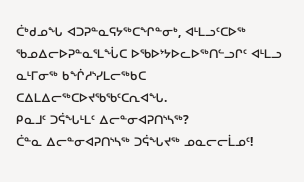ᑖᒃᑯᓄᖓ ᐊᑐᕈᓐᓇᕋᔭᖅᑕᖏᓐᓂᒃ, ᐊᒻᒪᓗᑦᑕᐅᖅ ᖃᓄᐃᓕᐅᕈᓐᓇᕐᒪᖔᑕ ᐅᖃᐅᔾᔭᐅᓚᐅᖅᑎᓪᓗᒋᑦ ᐊᒻᒪᓗ ᓇᒻᒥᓂᖅ ᑲᖐᓱᔅᓯᒪᓕᖅᑲᑕ ᑕᐃᒪᐃᓕᖅᑕᐅᔪᖃᖃᑦᑕᕆᐊᖓ.
ᑭᓇᒧᑦ ᑐᕌᖓᒻᒪᑦ ᐃᓕᓐᓂᐊᕈᑎᔅᓴᖅ?
ᑖᓐᓇ ᐃᓕᓐᓂᐊᕈᑎᔅᓴᖅ ᑐᕌᖓᔪᖅ ᓄᓇᓕᓕᒫᓄᑦ!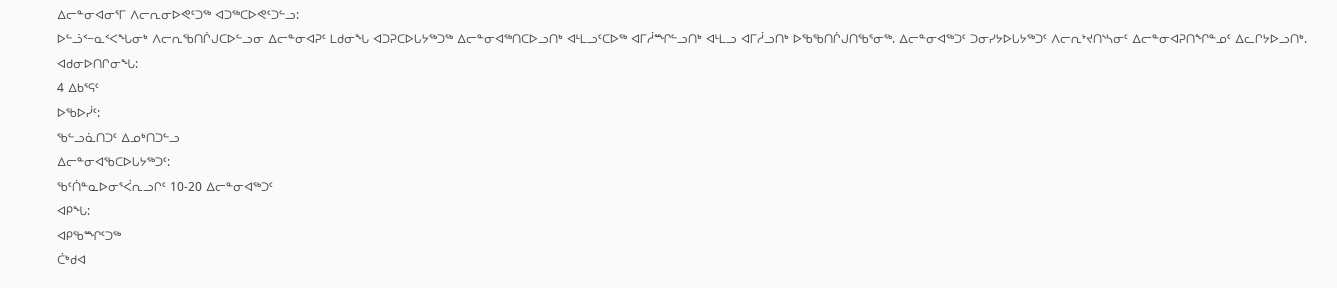ᐃᓕᓐᓂᐊᓂᕐᒥ ᐱᓕᕆᓂᐅᕙᑦᑐᖅ ᐊᑐᖅᑕᐅᕙᑦᑐᓪᓗ:
ᐅᓪᓘᑉ−ᓇᑉᐸᖓᓂᒃ ᐱᓕᕆᖃᑎᒌᒍᑕᐅᓪᓗᓂ ᐃᓕᓐᓂᐊᕈᑦ ᒪᑯᓂᖓ ᐊᑐᕈᑕᐅᒐᔭᖅᑐᖅ ᐃᓕᓐᓂᐊᖅᑎᑕᐅᓗᑎᒃ ᐊᒻᒪᓗᑦᑕᐅᖅ ᐊᒥᓲᙱᓪᓗᑎᒃ ᐊᒻᒪᓗ ᐊᒥᓲᓗᑎᒃ ᐅᖃᖃᑎᒌᒍᑎᖃᕐᓂᖅ. ᐃᓕᓐᓂᐊᖅᑐᑦ ᑐᓂᓯᔭᐅᒐᔭᖅᑐᑦ ᐱᓕᕆᔾᔪᑎᔅᓴᓂᑦ ᐃᓕᓐᓂᐊᕈᑎᖏᓐᓄᑦ ᐃᓚᒋᔭᐅᓗᑎᒃ.
ᐊᑯᓂᐅᑎᒋᓂᖓ:
4 ᐃᑲᕐᕋᑦ
ᐅᖃᐅᓰᑦ:
ᖃᓪᓗᓈᑎᑐᑦ ᐃᓄᒃᑎᑐᓪᓗ
ᐃᓕᓐᓂᐊᖃᑕᐅᒐᔭᖅᑐᑦ:
ᖃᑦᑏᓐᓇᐅᓂᕐᐹᕆᓗᒋᑦ 10-20 ᐃᓕᓐᓂᐊᖅᑐᑦ
ᐊᑭᖓ:
ᐊᑭᖃᙱᑦᑐᖅ
ᑖᒃᑯᐊ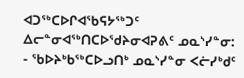ᐊᑐᖅᑕᐅᒋᐊᖃᕋᔭᖅᑐᑦ ᐃᓕᓐᓂᐊᖅᑎᑕᐅᖁᔨᓂᐊᕈᕕᑦ ᓄᓇᔅᓯᓐᓂ:
- ᖃᐅᔨᒃᑲᖅᑕᐅᓗᑎᒃ ᓄᓇᔅᓯᓐᓂ ᐸᓖᓯᒃᑯᑦ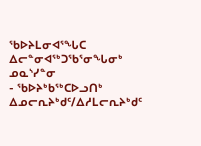ᖃᐅᔨᒪᓂᐊᕐᖓᑕ ᐃᓕᓐᓂᐊᖅᑐᖃᕐᓂᖓᓂᒃ ᓄᓇᔅᓯᓐᓂ
- ᖃᐅᔨᒃᑲᖅᑕᐅᓗᑎᒃ ᐃᓄᓕᕆᔨᒃᑯᑦ/ᐃᓱᒪᓕᕆᔨᒃᑯᑦ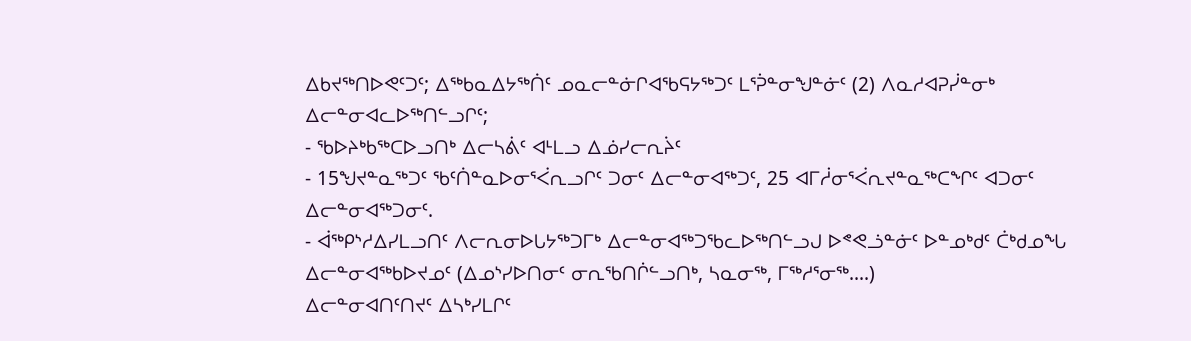ᐃᑲᔪᖅᑎᐅᕙᑦᑐᑦ; ᐃᖅᑲᓇᐃᔭᖅᑏᑦ ᓄᓇᓕᓐᓃᒋᐊᖃᕋᔭᖅᑐᑦ ᒪᕐᕉᓐᓂᖑᓐᓃᑦ (2) ᐱᓇᓱᐊᕈᓰᓐᓂᒃ ᐃᓕᓐᓂᐊᓚᐅᖅᑎᓪᓗᒋᑦ;
- ᖃᐅᔨᒃᑲᖅᑕᐅᓗᑎᒃ ᐃᓕᓴᕖᑦ ᐊᒻᒪᓗ ᐃᓅᓯᓕᕆᔩᑦ
- 15ᖑᔪᓐᓇᖅᑐᑦ ᖃᑦᑏᓐᓇᐅᓂᕐᐹᕆᓗᒋᑦ ᑐᓂᑦ ᐃᓕᓐᓂᐊᖅᑐᑦ, 25 ᐊᒥᓲᓂᕐᐹᕆᔪᓐᓇᖅᑕᖏᑦ ᐊᑐᓂᑦ ᐃᓕᓐᓂᐊᖅᑐᓂᑦ.
- ᐋᖅᑭᔅᓱᐃᓯᒪᓗᑎᑦ ᐱᓕᕆᓂᐅᒐᔭᖅᑐᒥᒃ ᐃᓕᓐᓂᐊᖅᑐᖃᓚᐅᖅᑎᓪᓗᒍ ᐅᕝᕙᓘᓐᓃᑦ ᐅᓐᓄᒃᑯᑦ ᑖᒃᑯᓄᖓ ᐃᓕᓐᓂᐊᖅᑲᐅᔪᓄᑦ (ᐃᓄᔅᓯᐅᑎᓂᑦ ᓂᕆᖃᑎᒌᓪᓗᑎᒃ, ᓴᓇᓂᖅ, ᒥᖅᓱᕐᓂᖅ....)
ᐃᓕᓐᓂᐊᑎᑦᑎᔪᑦ ᐃᓴᒃᓯᒪᒋᑦ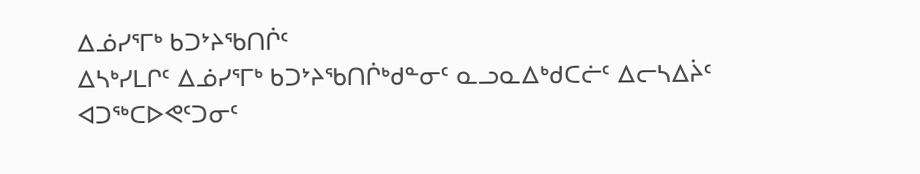ᐃᓅᓯᕐᒥᒃ ᑲᑐᔾᔨᖃᑎᒌᑦ
ᐃᓴᒃᓯᒪᒋᑦ ᐃᓅᓯᕐᒥᒃ ᑲᑐᔾᔨᖃᑎᒌᒃᑯᓐᓂᑦ ᓇᓗᓇᐃᒃᑯᑕᓖᑦ ᐃᓕᓴᐃᔩᑦ
ᐊᑐᖅᑕᐅᕙᑦᑐᓂᑦ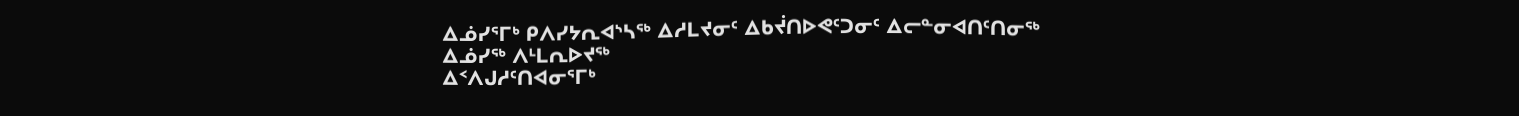ᐃᓅᓯᕐᒥᒃ ᑭᐱᓯᔭᕆᐊᔅᓴᖅ ᐃᓱᒪᔪᓂᑦ ᐃᑲᔫᑎᐅᕙᑦᑐᓂᑦ ᐃᓕᓐᓂᐊᑎᑦᑎᓂᖅ
ᐃᓅᓯᖅ ᐱᒻᒪᕆᐅᔪᖅ
ᐃᑉᐱᒍᓱᑦᑎᐊᓂᕐᒥᒃ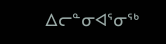ᐃᓕᓐᓂᐊᕐᓂᖅ